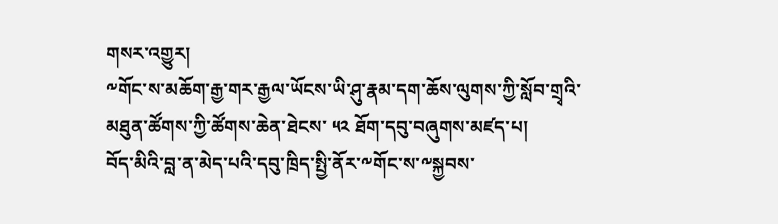གསར་འགྱུར།
༸གོང་ས་མཆོག་རྒྱ་གར་རྒྱལ་ཡོངས་ཡི་ཤུ་རྣམ་དག་ཆོས་ལུགས་ཀྱི་སློབ་གྲྭའི་མཐུན་ཚོགས་ཀྱི་ཚོགས་ཆེན་ཐེངས་ ༥༢ ཐོག་དབུ་བཞུགས་མཛད་པ།
བོད་མིའི་བླ་ན་མེད་པའི་དབུ་ཁྲིད་སྤྱི་ནོར་༸གོང་ས་༸སྐྱབས་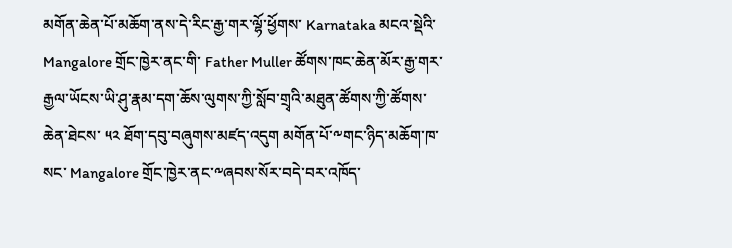མགོན་ཆེན་པོ་མཆོག་ནས་དེ་རིང་རྒྱ་གར་ལྷོ་ཕྱོགས་ Karnataka མངའ་སྡེའི་ Mangalore གྲོང་ཁྱེར་ནང་གི་ Father Muller ཚོགས་ཁང་ཆེན་མོར་རྒྱ་གར་རྒྱལ་ཡོངས་ཡི་ཤུ་རྣམ་དག་ཆོས་ལུགས་ཀྱི་སློབ་གྲྭའི་མཐུན་ཚོགས་ཀྱི་ཚོགས་ཆེན་ཐེངས་ ༥༢ ཐོག་དབུ་བཞུགས་མཛད་འདུག མགོན་པོ་༸གང་ཉིད་མཆོག་ཁ་སང་ Mangalore གྲོང་ཁྱེར་ནང་༸ཞབས་སོར་བདེ་བར་འཁོད་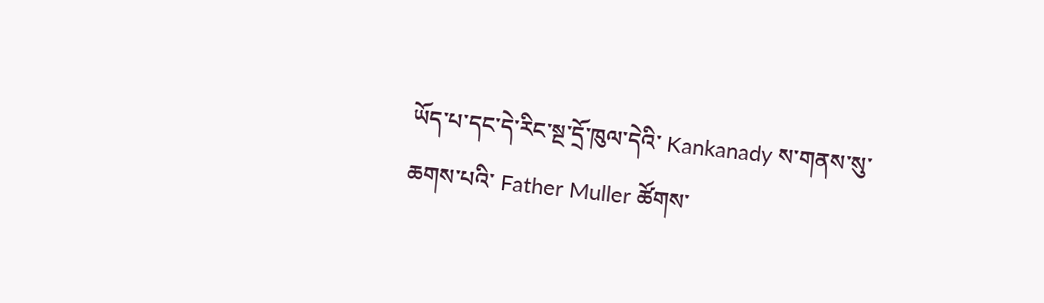ཡོད་པ་དང་དེ་རིང་སྔ་དྲོ་ཁུལ་དེའི་ Kankanady ས་གནས་སུ་ཆགས་པའི་ Father Muller ཚོགས་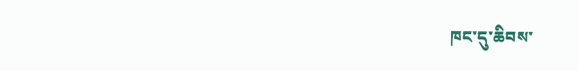ཁང་དུ་ཆིབས་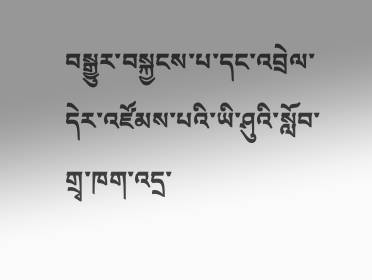བསྒྱུར་བསྐྱངས་པ་དང་འབྲེལ་དེར་འཛོམས་པའི་ཡི་ཤུའི་སློབ་གྲྭ་ཁག་འདྲ་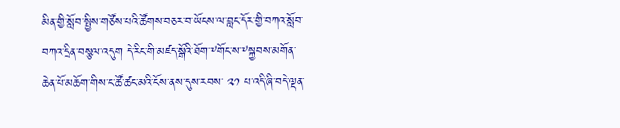མིན་གྱི་སློབ་སྤྱིས་གཙོས་པའི་ཚོགས་བཅར་བ་ཡོངས་ལ་བླང་དོར་གྱི་བཀའ་སློབ་བཀའ་དྲིན་བསྩལ་འདུག དེ་རིང་གི་མཛད་སྒོའི་ཐོག་༸གོང་ས་༸སྐྱབས་མགོན་ཆེན་པོ་མཆོག་གིས་ང་ཚོ་ཚང་མའི་ངོས་ནས་དུས་རབས་ ༢༡ པ་འདི་ཞི་བདེ་ལྡན་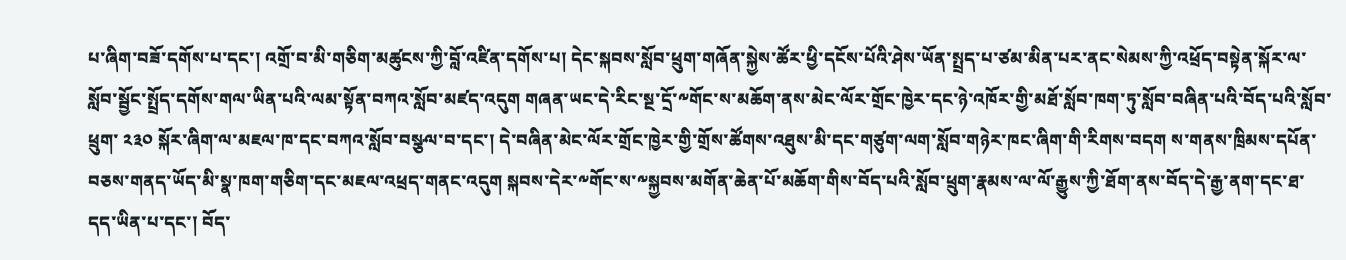པ་ཞིག་བཟོ་དགོས་པ་དང་། འགྲོ་བ་མི་གཅིག་མཚུངས་ཀྱི་བློ་འཛིན་དགོས་པ། དེང་སྐབས་སློབ་ཕྲུག་གཞོན་སྐྱེས་ཚོར་ཕྱི་དངོས་པོའི་ཤེས་ཡོན་སྤྲད་པ་ཙམ་མིན་པར་ནང་སེམས་ཀྱི་འཕྲོད་བསྟེན་སྐོར་ལ་སློབ་སྦྱོང་སྤྲོད་དགོས་གལ་ཡིན་པའི་ལམ་སྟོན་བཀའ་སློབ་མཛད་འདུག གཞན་ཡང་དེ་རིང་སྔ་དྲོ་༸གོང་ས་མཆོག་ནས་མེང་ལོར་གྲོང་ཁྱེར་དང་ཉེ་འཁོར་གྱི་མཐོ་སློབ་ཁག་ཏུ་སློབ་བཞིན་པའི་བོད་པའི་སློབ་ཕྲུག་ ༢༣༠ སྐོར་ཞིག་ལ་མཇལ་ཁ་དང་བཀའ་སློབ་བསྩལ་བ་དང་། དེ་བཞིན་མེང་ལོར་གྲོང་ཁྱེར་གྱི་གྲོས་ཚོགས་འཐུས་མི་དང་གཙུག་ལག་སློབ་གཉེར་ཁང་ཞིག་གི་རིགས་བདག ས་གནས་ཁྲིམས་དཔོན་བཅས་གནད་ཡོད་མི་སྣ་ཁག་གཅིག་དང་མཇལ་འཕྲད་གནང་འདུག སྐབས་དེར་༸གོང་ས་༸སྐྱབས་མགོན་ཆེན་པོ་མཆོག་གིས་བོད་པའི་སློབ་ཕྲུག་རྣམས་ལ་ལོ་རྒྱུས་ཀྱི་ཐོག་ནས་བོད་དེ་རྒྱ་ནག་དང་ཐ་དད་ཡིན་པ་དང་། བོད་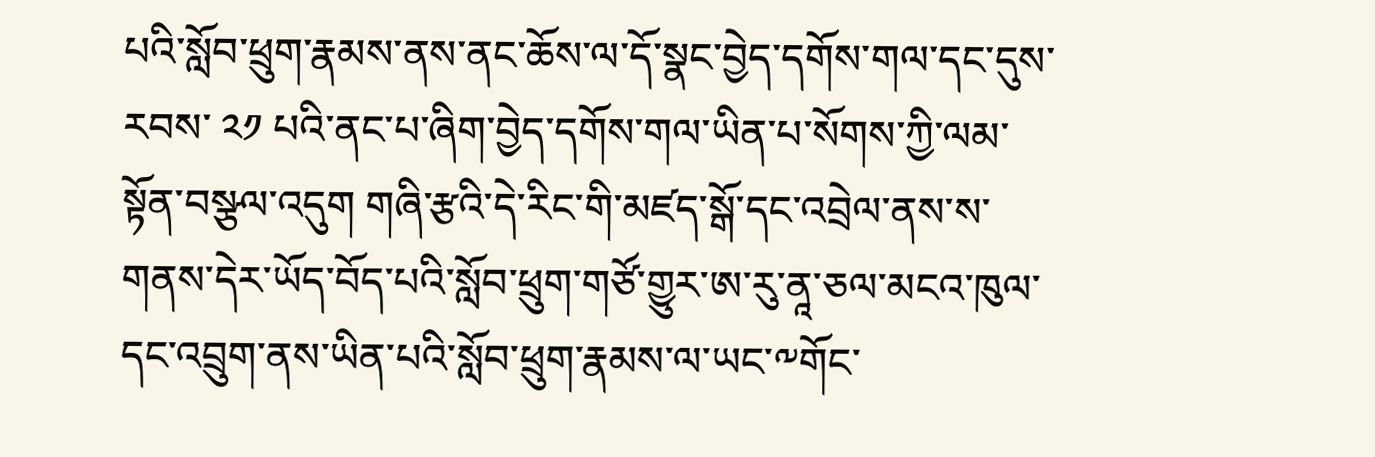པའི་སློབ་ཕྲུག་རྣམས་ནས་ནང་ཆོས་ལ་དོ་སྣང་བྱེད་དགོས་གལ་དང་དུས་རབས་ ༢༡ པའི་ནང་པ་ཞིག་བྱེད་དགོས་གལ་ཡིན་པ་སོགས་ཀྱི་ལམ་སྟོན་བསྩལ་འདུག གཞི་རྩའི་དེ་རིང་གི་མཛད་སྒོ་དང་འབྲེལ་ནས་ས་གནས་དེར་ཡོད་བོད་པའི་སློབ་ཕྲུག་གཙོ་གྱུར་ཨ་རུ་ནཱ་ཅལ་མངའ་ཁུལ་དང་འབྲུག་ནས་ཡིན་པའི་སློབ་ཕྲུག་རྣམས་ལ་ཡང་༸གོང་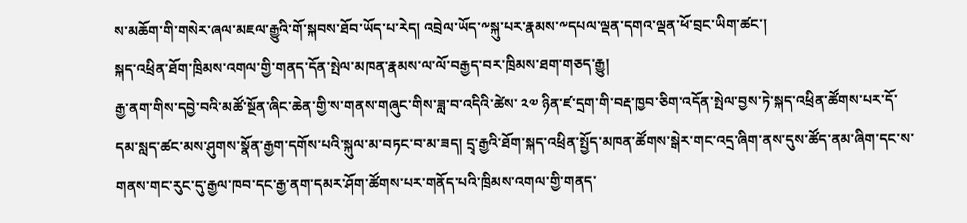ས་མཆོག་གི་གསེར་ཞལ་མཇལ་རྒྱུའི་གོ་སྐབས་ཐོབ་ཡོད་པ་རེད། འབྲེལ་ཡོད་༸སྐུ་པར་རྣམས་༸དཔལ་ལྡན་དགའ་ལྡན་ཕོ་བྲང་ཡིག་ཚང་།
སྐད་འཕྲིན་ཐོག་ཁྲིམས་འགལ་གྱི་གནད་དོན་སྤེལ་མཁན་རྣམས་ལ་ལོ་བརྒྱད་བར་ཁྲིམས་ཐག་གཅད་རྒྱུ།
རྒྱ་ནག་གིས་དབྱེ་བའི་མཚོ་སྔོན་ཞིང་ཆེན་གྱི་ས་གནས་གཞུང་གིས་ཟླ་བ་འདིའི་ཚེས་ ༢༧ ཉིན་ཛ་དྲག་གི་བརྡ་ཁྱབ་ཅིག་འདོན་སྤེལ་བྱས་ཏེ་སྐད་འཕྲིན་ཚོགས་པར་དོ་དམ་སླད་ཚང་མས་ཤུགས་སྣོན་རྒྱག་དགོས་པའི་སྐུལ་མ་བཏང་བ་མ་ཟད། དྲྭ་རྒྱའི་ཐོག་སྐད་འཕྲིན་སྤྱོད་མཁན་ཚོགས་སྒེར་གང་འདྲ་ཞིག་ནས་དུས་ཚོད་ནམ་ཞིག་དང་ས་གནས་གང་རུང་དུ་རྒྱལ་ཁབ་དང་རྒྱ་ནག་དམར་ཤོག་ཚོགས་པར་གནོད་པའི་ཁྲིམས་འགལ་གྱི་གནད་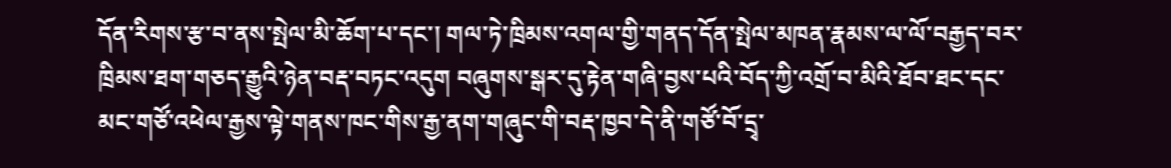དོན་རིགས་རྩ་བ་ནས་སྤེལ་མི་ཆོག་པ་དང་། གལ་ཏེ་ཁྲིམས་འགལ་གྱི་གནད་དོན་སྤེལ་མཁན་རྣམས་ལ་ལོ་བརྒྱད་བར་ཁྲིམས་ཐག་གཅད་རྒྱུའི་ཉེན་བརྡ་བཏང་འདུག བཞུགས་སྒར་དུ་རྟེན་གཞི་བྱས་པའི་བོད་ཀྱི་འགྲོ་བ་མིའི་ཐོབ་ཐང་དང་མང་གཙོ་འཕེལ་རྒྱས་ལྟེ་གནས་ཁང་གིས་རྒྱ་ནག་གཞུང་གི་བརྡ་ཁྱབ་དེ་ནི་གཙོ་བོ་དྲྭ་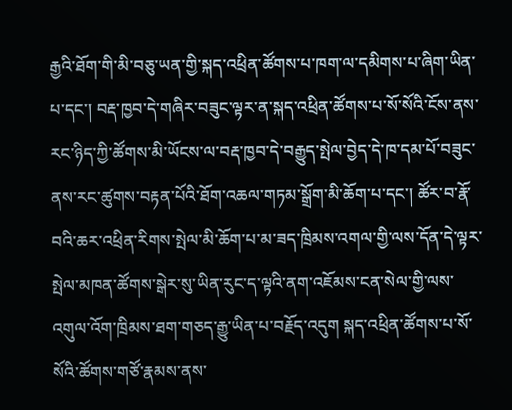རྒྱའི་ཐོག་གི་མི་བཅུ་ཡན་གྱི་སྐད་འཕྲིན་ཚོགས་པ་ཁག་ལ་དམིགས་པ་ཞིག་ཡིན་པ་དང་། བརྡ་ཁྱབ་དེ་གཞིར་བཟུང་ལྟར་ན་སྐད་འཕྲིན་ཚོགས་པ་སོ་སོའི་ངོས་ནས་རང་ཉིད་ཀྱི་ཚོགས་མི་ཡོངས་ལ་བརྡ་ཁྱབ་དེ་བརྒྱུད་སྤེལ་བྱེད་དེ་ཁ་དམ་པོ་བཟུང་ནས་རང་ཚུགས་བརྟན་པོའི་ཐོག་འཆལ་གཏམ་སྒྲོག་མི་ཆོག་པ་དང་། ཚོར་བ་རྣོ་བའི་ཆར་འཕྲིན་རིགས་སྤེལ་མི་ཆོག་པ་མ་ཟད་ཁྲིམས་འགལ་གྱི་ལས་དོན་དེ་ལྟར་སྤེལ་མཁན་ཚོགས་སྒེར་སུ་ཡིན་རུང་ད་ལྟའི་ནག་འཇོམས་ངན་སེལ་གྱི་ལས་འགུལ་འོག་ཁྲིམས་ཐག་གཅད་རྒྱུ་ཡིན་པ་བརྗོད་འདུག སྐད་འཕྲིན་ཚོགས་པ་སོ་སོའི་ཚོགས་གཙོ་རྣམས་ནས་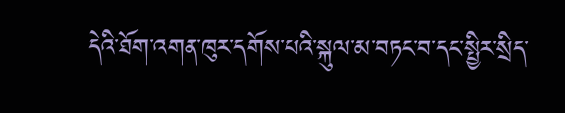དེའི་ཐོག་འགན་ཁུར་དགོས་པའི་སྐུལ་མ་བཏང་བ་དང་སྤྱིར་སྲིད་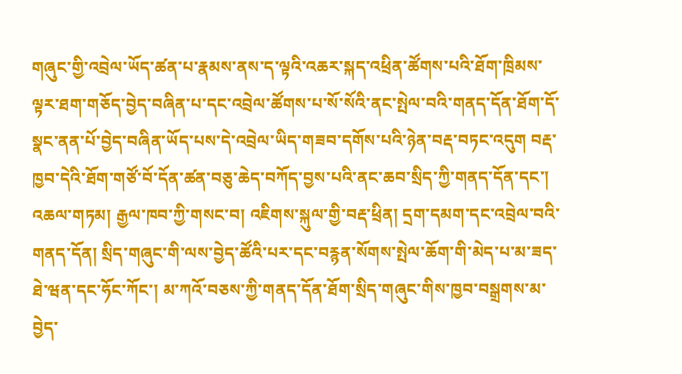གཞུང་གྱི་འབྲེལ་ཡོད་ཚན་པ་རྣམས་ནས་ད་ལྟའི་འཆར་སྐད་འཕྲིན་ཚོགས་པའི་ཐོག་ཁྲིམས་ལྟར་ཐག་གཅོད་བྱེད་བཞིན་པ་དང་འབྲེལ་ཚོགས་པ་སོ་སོའི་ནང་སྤེལ་བའི་གནད་དོན་ཐོག་དོ་སྣང་ནན་པོ་བྱེད་བཞིན་ཡོད་པས་དེ་འབྲེལ་ཡིད་གཟབ་དགོས་པའི་ཉེན་བརྡ་བཏང་འདུག བརྡ་ཁྱབ་དེའི་ཐོག་གཙོ་བོ་དོན་ཚན་བཅུ་ཆེད་བཀོད་བྱས་པའི་ནང་ཆབ་སྲིད་ཀྱི་གནད་དོན་དང་། འཆལ་གཏམ། རྒྱལ་ཁབ་ཀྱི་གསང་བ། འཇིགས་སྐུལ་གྱི་བརྡ་ཕྲིན། དྲག་དམག་དང་འབྲེལ་བའི་གནད་དོན། སྲིད་གཞུང་གི་ལས་བྱེད་ཚོའི་པར་དང་བརྙན་སོགས་སྤེལ་ཆོག་གི་མེད་པ་མ་ཟད་ཐེ་ཝན་དང་ཧོང་ཀོང་། མ་ཀའོ་བཅས་ཀྱི་གནད་དོན་ཐོག་སྲིད་གཞུང་གིས་ཁྱབ་བསྒྲགས་མ་བྱེད་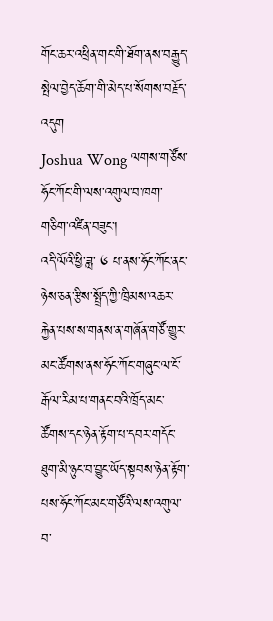གོང་ཆར་འཕྲིན་གང་གི་ཐོག་ནས་བརྒྱུད་སྤེལ་བྱེད་ཆོག་གི་མེད་པ་སོགས་བརྗོད་འདུག
Joshua Wong ལགས་གཙོས་ཧོང་ཀོང་གི་ལས་འགུལ་བ་ཁག་གཅིག་འཛིན་བཟུང་།
འདི་ལོའི་ཕྱི་ཟླ་ ༦ པ་ནས་ཧོང་ཀོང་ནང་ཉེས་ཅན་རྩིས་སྤྲོད་ཀྱི་ཁྲིམས་འཆར་རྐྱེན་པས་ས་གནས་ན་གཞོན་གཙོ་གྱུར་མང་ཚོགས་ནས་ཧོང་ཀོང་གཞུང་ལ་ངོ་རྒོལ་རིམ་པ་གནང་བའི་ཁྲོད་མང་ཚོགས་དང་ཉེན་རྟོག་པ་དབར་གདོང་ཐུག་མི་ཉུང་བ་བྱུང་ཡོད་སྟབས་ཉེན་རྟོག་པས་ཧོང་ཀོང་མང་གཙོའི་ལས་འགུལ་བ་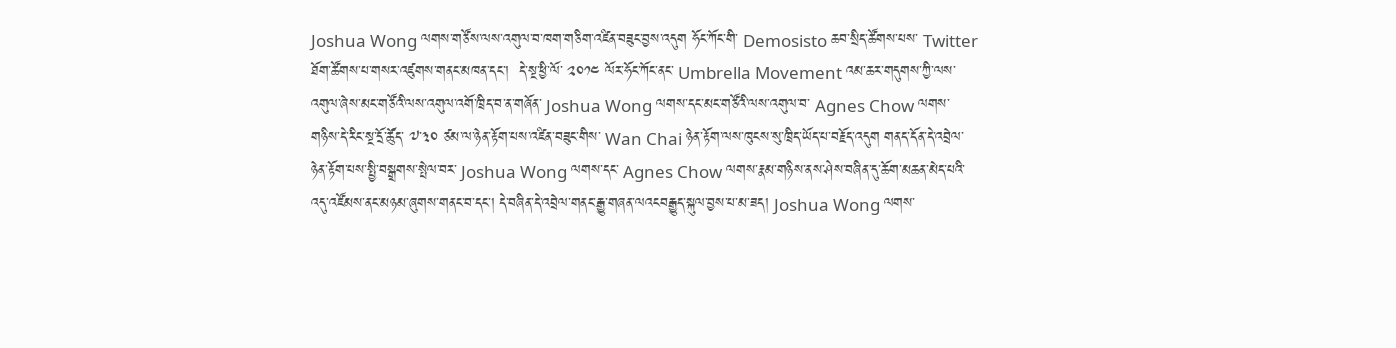Joshua Wong ལགས་གཙོས་ལས་འགུལ་བ་ཁག་གཅིག་འཛིན་བཟུང་བྱས་འདུག ཧོང་ཀོང་གི་ Demosisto ཆབ་སྲིད་ཚོགས་པས་ Twitter ཐོག་ཚོགས་པ་གསར་འཛུགས་གནང་མཁན་དང་།  དེ་སྔ་ཕྱི་ལོ་ ༢༠༡༤ ལོར་ཧོང་ཀོང་ནང་ Umbrella Movement འམ་ཆར་གདུགས་ཀྱི་ལས་འགུལ་ཞེས་མང་གཙོའི་ལས་འགུལ་འགོ་ཁྲིད་བ་ན་གཞོན་ Joshua Wong ལགས་དང་མང་གཙོའི་ལས་འགུལ་བ་ Agnes Chow ལགས་གཉིས་དེ་རིང་སྔ་དྲོ་ཚོུད་ ༧་༣༠ ཙམ་ལ་ཉེན་རྟོག་པས་འཛིན་བཟུང་གིས་ Wan Chai ཉེན་རྟོག་ལས་ཁུངས་སུ་ཁྲིད་ཡོད་པ་བརྗོད་འདུག གནད་དོན་དེ་འབྲེལ་ཉེན་རྟོག་པས་སྤྱི་བསྒྲགས་སྤེལ་བར་ Joshua Wong ལགས་དང་ Agnes Chow ལགས་རྣམ་གཉིས་ནས་ཤེས་བཞིན་དུ་ཆོག་མཆན་མེད་པའི་འདུ་འཛོམས་ནང་མཉམ་ཞུགས་གནང་བ་དང་། དེ་བཞིན་དེ་འབྲེལ་གནང་རྒྱུ་གཞན་ལའངབརྒྱུད་སྐུལ་བྱས་པ་མ་ཟད། Joshua Wong ལགས་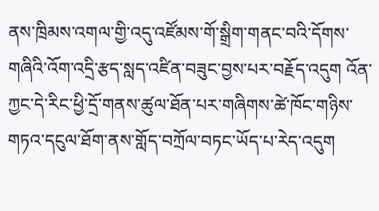ནས་ཁྲིམས་འགལ་གྱི་འདུ་འཛོམས་གོ་སྒྲིག་གནང་བའི་དོགས་གཞིའི་འོག་འདྲི་རྩད་སླད་འཛིན་བཟུང་བྱས་པར་བརྗོད་འདུག འོན་ཀྱང་དེ་རིང་ཕྱི་དྲོ་གནས་ཚུལ་ཐོན་པར་གཞིགས་ཚེ་ཁོང་གཉིས་གཏའ་དངུལ་ཐོག་ནས་གློད་བཀྲོལ་བཏང་ཡོད་པ་རེད་འདུག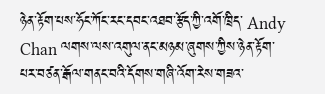ཉེན་རྟོག་པས་ཧོང་ཀོང་རང་དབང་འཐབ་རྩོད་ཀྱི་འགོ་ཁྲིད་ Andy Chan ལགས་ལས་འགུལ་ནང་མཉམ་ཞུགས་ཀྱིས་ཉེན་རྟོག་པར་བཙན་རྒོལ་གནང་བའི་དོགས་གཞི་འོག་རེས་གཟའ་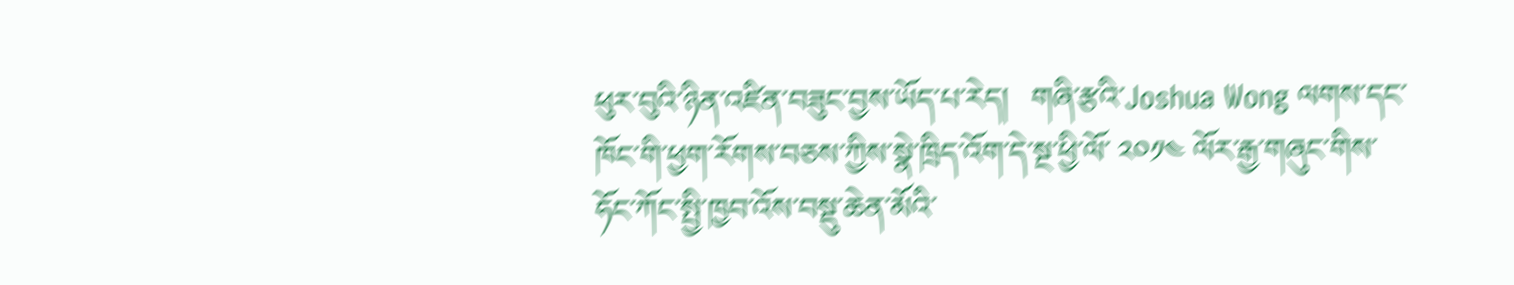ཕུར་བུའི་ཉིན་འཛིན་བཟུང་བྱས་ཡོད་པ་རེད།   གཞི་རྩའི་Joshua Wong ལགས་དང་ཁོང་གི་ཕྱག་རོགས་བཅས་ཀྱིས་སྣེ་ཁྲིད་འོག་དེ་སྔ་ཕྱི་ལོ་ ༢༠༡༤ ལོར་རྒྱ་གཞུང་གིས་ཧོང་ཀོང་སྤྱི་ཁྱབ་འོས་བསྡུ་ཆེན་མོའི་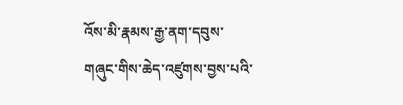འོས་མི་རྣམས་རྒྱ་ནག་དབུས་གཞུང་གིས་ཆེད་འཛུགས་བྱས་པའི་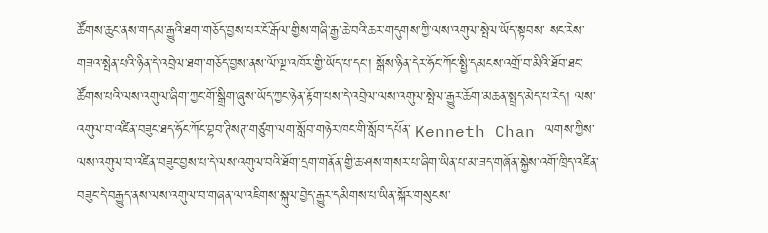ཚོགས་ཆུང་ནས་གདམ་རྒྱུའི་ཐག་གཅོད་བྱས་པར་ངོ་རྒོལ་གྱིས་གཞི་རྒྱ་ཆེ་བའི་ཆར་གདུགས་ཀྱི་ལས་འགུལ་སྤེལ་ཡོད་སྟབས་ སང་རེས་གཟའ་སྤེན་པའི་ཉིན་དེ་འབྲེལ་ཐག་གཅོད་བྱས་ནས་ལོ་ལྔ་འཁོར་གྱི་ཡོད་པ་དང་། སྒོས་ཉིན་དེར་ཧོང་ཀོང་སྤྱི་དམངས་འགྲོ་བ་མིའི་ཐོབ་ཐང་ཚོགས་པའི་ལས་འགུལ་ཞིག་ཀྱང་གོ་སྒྲིག་ཞུས་ཡོད་ཀྱང་ཉེན་རྟོག་པས་དེ་འབྲེལ་ལས་འགུལ་སྤེལ་རྒྱུར་ཆོག་མཆན་སྤྲད་མེད་པ་རེད། ལས་འགུལ་བ་འཛིན་བཟུང་ཐད་ཧོང་ཀོང་བྷབ་ཊིསཊ་གཙུག་ལག་སློབ་གཉེར་ཁང་གི་སློབ་དཔོན་ Kenneth Chan ལགས་ཀྱིས་ལས་འགུལ་བ་འཛིན་བཟུང་བྱས་པ་དེ་ལས་འགུལ་བའི་ཐོག་དྲག་གནོན་གྱི་ཆ་ཤས་གསར་པ་ཞིག་ཡིན་པ་མ་ཟད་གཞོན་སྐྱེས་འགོ་ཁྲིད་འཛིན་བཟུང་དེ་བརྒྱུད་ནས་ལས་འགུལ་བ་གཞན་ལ་འཇིགས་སྐུལ་བྱེད་རྒྱུར་དམིགས་པ་ཡིན་སྐོར་གསུངས་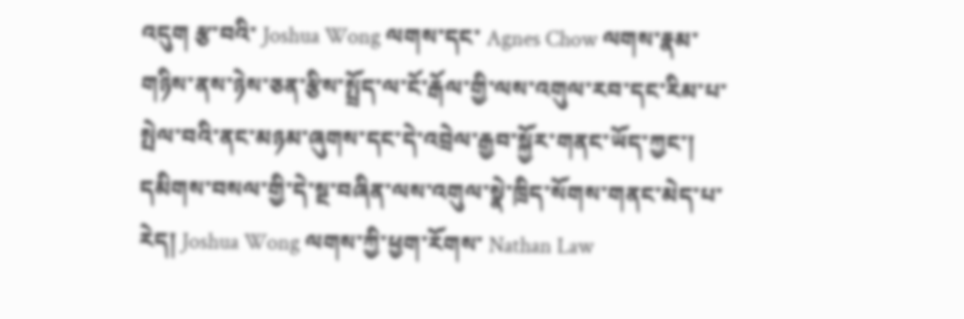འདུག རྩ་བའི་ Joshua Wong ལགས་དང་ Agnes Chow ལགས་རྣམ་གཉིས་ནས་ཉེས་ཅན་རྩིས་སྤྲོད་ལ་ངོ་རྒོལ་གྱི་ལས་འགུལ་རབ་དང་རིམ་པ་སྤེལ་བའི་ནང་མཉམ་ཞུགས་དང་དེ་འབྲེལ་རྒྱབ་སྐྱོར་གནང་ཡོད་ཀྱང་། དམིགས་བསལ་གྱི་དེ་སྔ་བཞིན་ལས་འགུལ་སྣེ་ཁྲིད་སོགས་གནང་མེད་པ་རེད། Joshua Wong ལགས་ཀྱི་ཕྱག་རོགས་ Nathan Law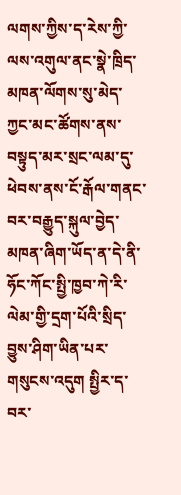ལགས་ཀྱིས་ད་རེས་ཀྱི་ལས་འགུལ་ནང་སྣེ་ཁྲིད་མཁན་ལོགས་སུ་མེད་ཀྱང་མང་ཚོགས་ནས་བསྟུད་མར་སྲང་ལམ་དུ་ཕེབས་ནས་ངོ་རྒོལ་གནང་བར་བརྒྱུད་སྐུལ་བྱེད་མཁན་ཞིག་ཡོད་ན་དེ་ནི་ཧོང་ཀོང་སྤྱི་ཁྱབ་ཀེ་རི་ལེམ་གྱི་དྲག་པོའི་སྲིད་བྱུས་ཤིག་ཡིན་པར་གསུངས་འདུག སྤྱིར་ད་བར་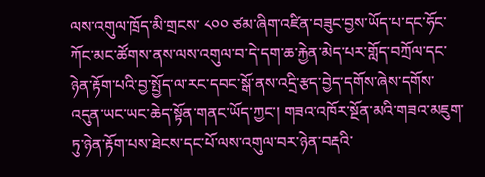ལས་འགུལ་ཁྲོད་མི་གྲངས་ ༨༠༠ ཙམ་ཞིག་འཛིན་བཟུང་བྱས་ཡོད་པ་དང་ཧོང་ཀོང་མང་ཚོགས་ནས་ལས་འགུལ་བ་དེ་དག་ཆ་རྐྱེན་མེད་པར་གློད་བཀྲོལ་དང་ཉེན་རྟོག་པའི་བྱ་སྤྱོད་ལ་རང་དབང་སྒོ་ནས་འདྲི་རྩད་བྱེད་དགོས་ཞེས་དགོས་འདུན་ཡང་ཡང་ཆེད་སྟོན་གནང་ཡོད་ཀྱང་། གཟའ་འཁོར་སྔོན་མའི་གཟའ་མཇུག་ཏུ་ཉེན་རྟོག་པས་ཐེངས་དང་པོ་ལས་འགུལ་བར་ཉེན་བརྡའི་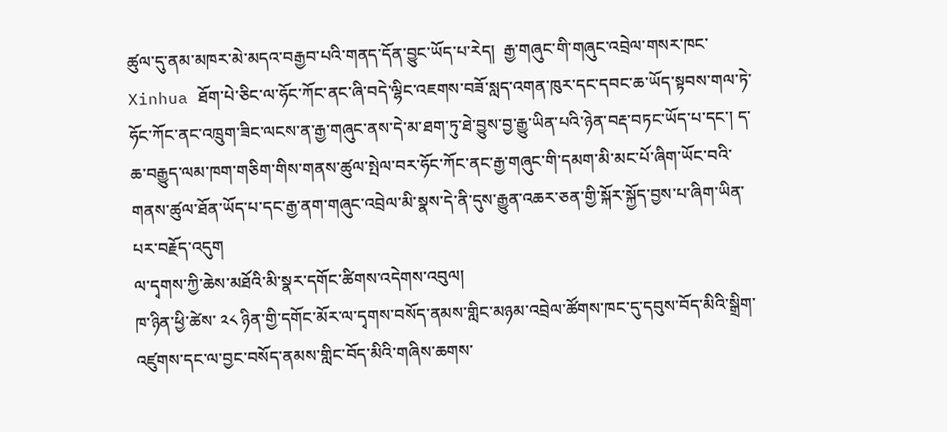ཚུལ་དུ་ནམ་མཁར་མེ་མདའ་བརྒྱབ་པའི་གནད་དོན་བྱུང་ཡོད་པ་རེད།  རྒྱ་གཞུང་གི་གཞུང་འབྲེལ་གསར་ཁང་ Xinhua ཐོག་པེ་ཅིང་ལ་ཧོང་ཀོང་ནང་ཞི་བདེ་ལྷིང་འཇགས་བཟོ་སླད་འགན་ཁུར་དང་དབང་ཆ་ཡོད་སྟབས་གལ་ཏེ་ཧོང་ཀོང་ནང་འཁྲུག་ཟིང་ལངས་ན་རྒྱ་གཞུང་ནས་དེ་མ་ཐག་ཏུ་ཐེ་བྱུས་བྱ་རྒྱུ་ཡིན་པའི་ཉེན་བརྡ་བཏང་ཡོད་པ་དང་། ད་ཆ་བརྒྱུད་ལམ་ཁག་གཅིག་གིས་གནས་ཚུལ་སྤེལ་བར་ཧོང་ཀོང་ནང་རྒྱ་གཞུང་གི་དམག་མི་མང་པོ་ཞིག་ཡོང་བའི་གནས་ཚུལ་ཐོན་ཡོད་པ་དང་རྒྱ་ནག་གཞུང་འབྲེལ་མི་སྣས་དེ་ནི་དུས་རྒྱུན་འཆར་ཅན་གྱི་སྐོར་སྐྱོད་བྱས་པ་ཞིག་ཡིན་པར་བརྗོད་འདུག
ལ་དྭགས་ཀྱི་ཆེས་མཐོའི་མི་སྣར་དགོང་ཚིགས་འདེགས་འབུལ།
ཁ་ཉིན་ཕྱི་ཚེས་ ༢༨ ཉིན་གྱི་དགོང་མོར་ལ་དྭགས་བསོད་ནམས་གླིང་མཉམ་འབྲེལ་ཚོགས་ཁང་དུ་དབུས་བོད་མིའི་སྒྲིག་འཛུགས་དང་ལ་བྱང་བསོད་ནམས་གླིང་བོད་མིའི་གཞིས་ཆགས་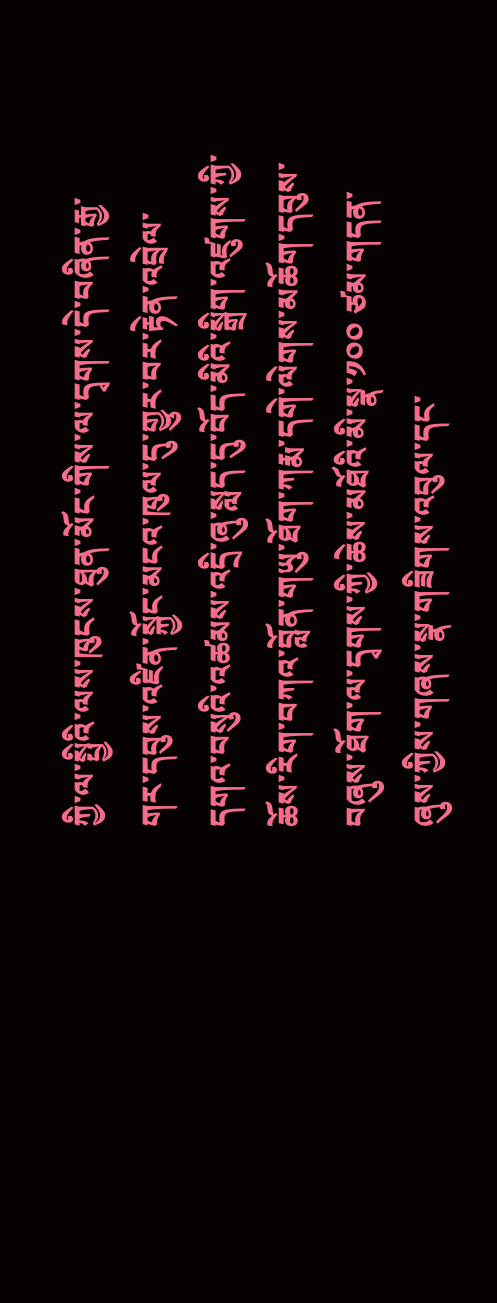ཀྱི་ལ་སྤྱིའི་ལས་ཁུངས་ཐུན་མོང་གིས་ལ་དྭགས་དེ་བཞིན་རྒྱ་གར་དབུས་འཛིན་སྐྱོང་མངའ་ཁུལ་དུ་གྱུར་བར་རྟེན་འབྲེལ་དགའ་བསུའི་འཚམས་འདྲི་ཞུ་སླད་དུ་བོད་མིའི་སྒྲིག་འཛུགས་ཀྱི་ཆོས་རིག་བཀའ་བློན་གཡུ་ཐོག་ཀརྨ་དགེ་ལེགས་མཆོག་དབུས་བཞུས་ཐོག་ལ་དྭགས་ཀྱི་ཆེས་མཐོའི་མི་སྣ་༡༠༠ ཙམ་གདན་ཞུས་ཀྱིས་གཞས་སྣ་གཟིགས་འབུལ་དང་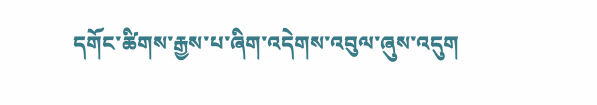དགོང་ཚིགས་རྒྱས་པ་ཞིག་འདེགས་འབུལ་ཞུས་འདུག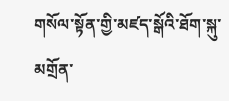གསོལ་སྟོན་གྱི་མཛད་སྒོའི་ཐོག་སྐུ་མགྲོན་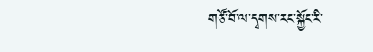གཙོ་བོ་ལ་དྭགས་རང་སྐྱོང་རི་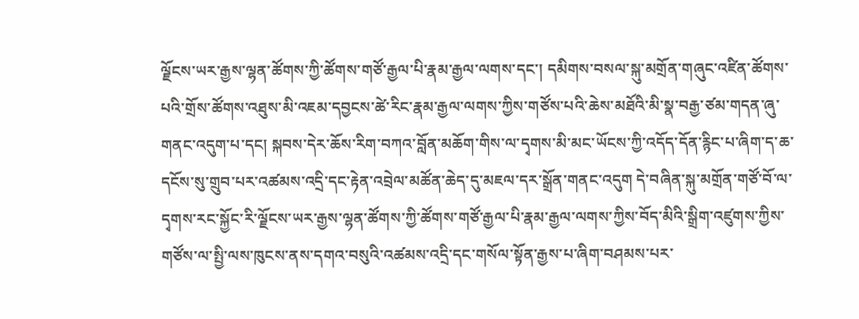ལྗོངས་ཡར་རྒྱས་ལྷན་ཚོགས་ཀྱི་ཚོགས་གཙོ་རྒྱལ་པི་རྣམ་རྒྱལ་ལགས་དང་། དམིགས་བསལ་སྐུ་མགྲོན་གཞུང་འཛིན་ཚོགས་པའི་གྲོས་ཚོགས་འཐུས་མི་འཇམ་དབྱངས་ཚེ་རིང་རྣམ་རྒྱལ་ལགས་ཀྱིས་གཙོས་པའི་ཆེས་མཐོའི་མི་སྣ་བརྒྱ་ཙམ་གདན་ཞུ་གནང་འདུག་པ་དང། སྐབས་དེར་ཆོས་རིག་བཀའ་བློན་མཆོག་གིས་ལ་དྭགས་མི་མང་ཡོངས་ཀྱི་འདོད་དོན་རྙིང་པ་ཞིག་ད་ཆ་དངོས་སུ་གྲུབ་པར་འཚམས་འདྲི་དང་རྟེན་འབྲེལ་མཚོན་ཆེད་དུ་མཇལ་དར་སྒྲོན་གནང་འདུག དེ་བཞིན་སྐུ་མགྲོན་གཙོ་བོ་ལ་དྭགས་རང་སྐྱོང་རི་ལྗོངས་ཡར་རྒྱས་ལྷན་ཚོགས་ཀྱི་ཚོགས་གཙོ་རྒྱལ་པི་རྣམ་རྒྱལ་ལགས་ཀྱིས་བོད་མིའི་སྒྲིག་འཛུགས་ཀྱིས་གཙོས་ལ་སྤྱི་ལས་ཁུངས་ནས་དགའ་བསུའི་འཚམས་འདྲི་དང་གསོལ་སྟོན་རྒྱས་པ་ཞིག་བཤམས་པར་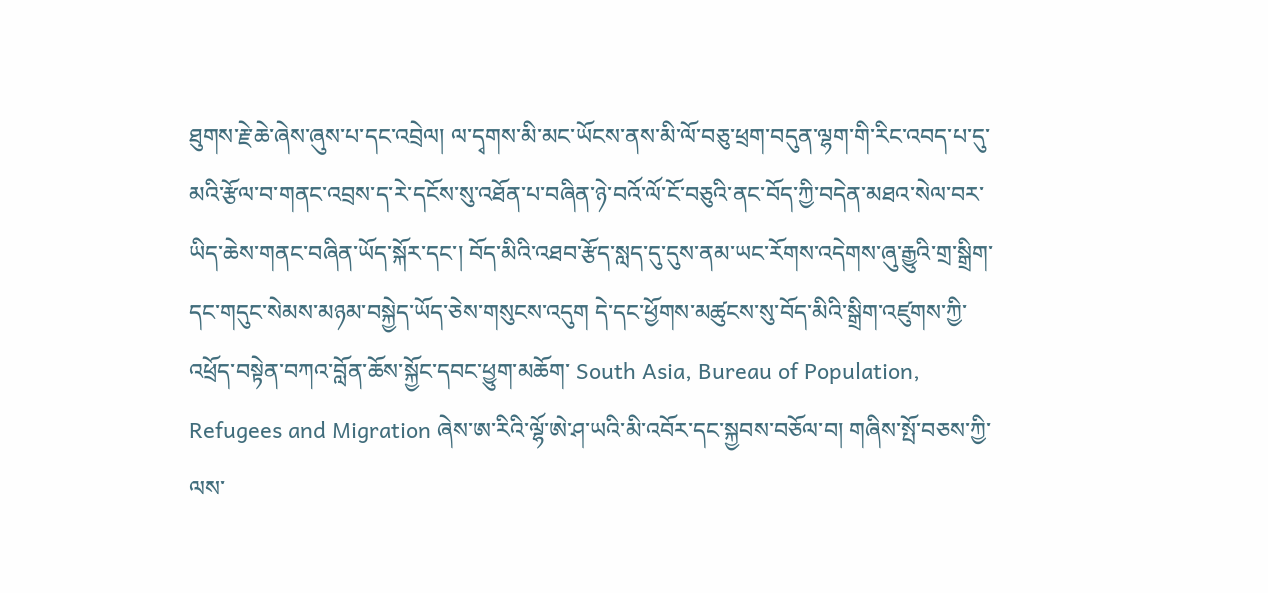ཐུགས་རྗེ་ཆེ་ཞེས་ཞུས་པ་དང་འབྲེལ། ལ་དྭགས་མི་མང་ཡོངས་ནས་མི་ལོ་བཅུ་ཕྲག་བདུན་ལྷག་གི་རིང་འབད་པ་དུ་མའི་རྩོལ་བ་གནང་འབྲས་ད་རེ་དངོས་སུ་འཐོན་པ་བཞིན་ཉེ་བའོ་ལོ་ངོ་བཅུའི་ནང་བོད་ཀྱི་བདེན་མཐའ་སེལ་བར་ཡིད་ཆེས་གནང་བཞིན་ཡོད་སྐོར་དང་། བོད་མིའི་འཐབ་རྩོད་སླད་དུ་དུས་ནམ་ཡང་རོགས་འདེགས་ཞུ་རྒྱུའི་གྲ་སྒྲིག་དང་གདུང་སེམས་མཉམ་བསྐྱེད་ཡོད་ཅེས་གསུངས་འདུག དེ་དང་ཕྱོགས་མཚུངས་སུ་བོད་མིའི་སྒྲིག་འཛུགས་ཀྱི་འཕྲོད་བསྟེན་བཀའ་བློན་ཆོས་སྐྱོང་དབང་ཕྱུག་མཆོག་ South Asia, Bureau of Population, Refugees and Migration ཞེས་ཨ་རིའི་ལྷོ་ཨེ་ཤ་ཡའི་མི་འབོར་དང་སྐྱབས་བཅོལ་བ། གཞིས་སྤོ་བཅས་ཀྱི་ལས་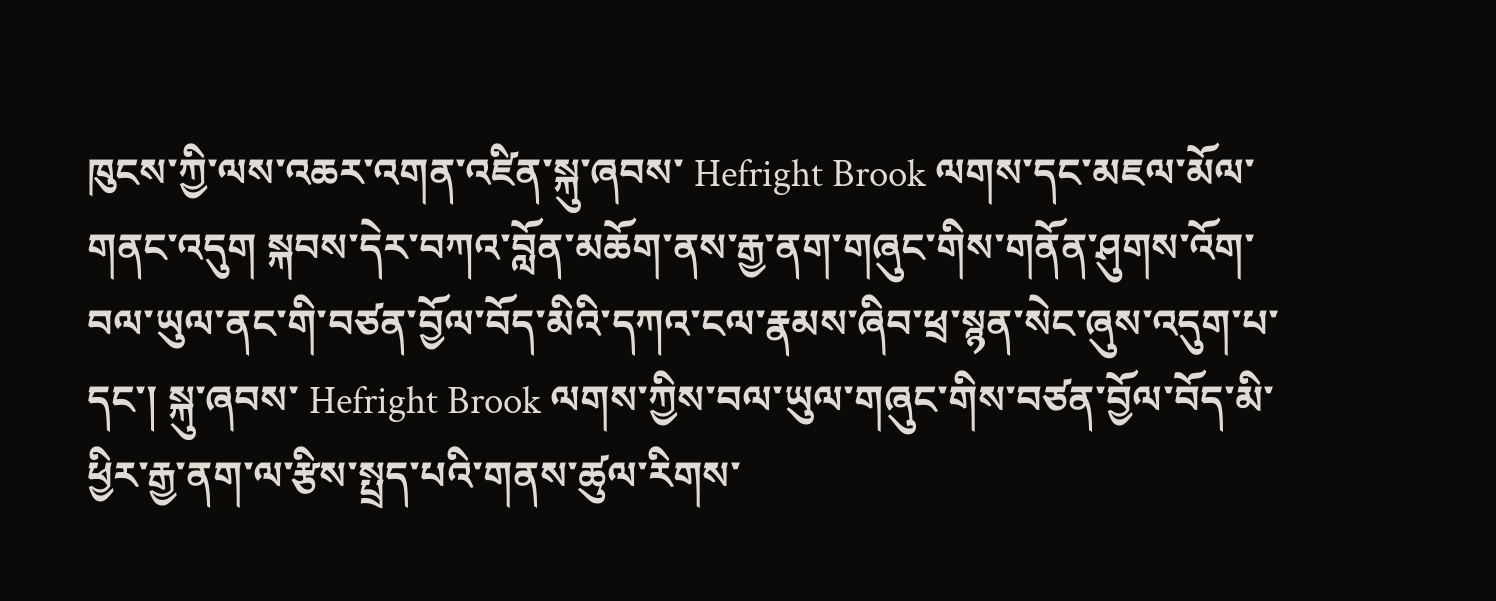ཁུངས་ཀྱི་ལས་འཆར་འགན་འཛིན་སྐུ་ཞབས་ Hefright Brook ལགས་དང་མཇལ་མོལ་གནང་འདུག སྐབས་དེར་བཀའ་བློན་མཆོག་ནས་རྒྱ་ནག་གཞུང་གིས་གནོན་ཤུགས་འོག་བལ་ཡུལ་ནང་གི་བཙན་བྱོལ་བོད་མིའི་དཀའ་ངལ་རྣམས་ཞིབ་ཕྲ་སྙན་སེང་ཞུས་འདུག་པ་དང་། སྐུ་ཞབས་ Hefright Brook ལགས་ཀྱིས་བལ་ཡུལ་གཞུང་གིས་བཙན་བྱོལ་བོད་མི་ཕྱིར་རྒྱ་ནག་ལ་རྩིས་སྤྲད་པའི་གནས་ཚུལ་རིགས་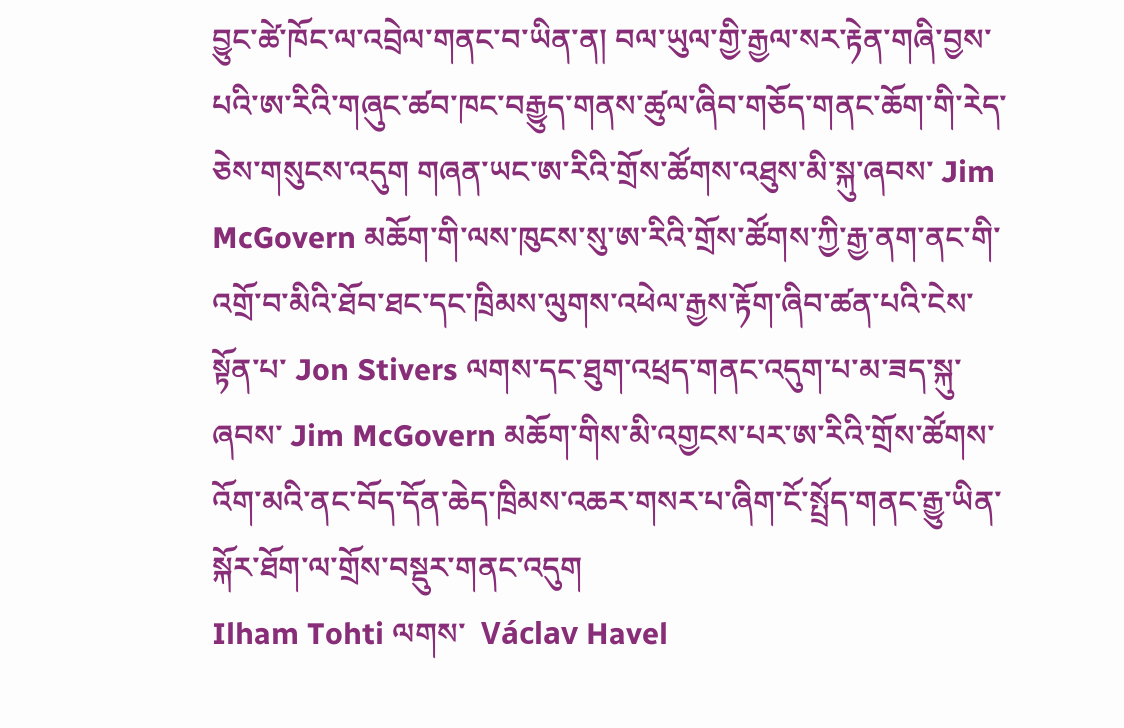བྱུང་ཚེ་ཁོང་ལ་འབྲེལ་གནང་བ་ཡིན་ན། བལ་ཡུལ་གྱི་རྒྱལ་སར་རྟེན་གཞི་བྱས་པའི་ཨ་རིའི་གཞུང་ཚབ་ཁང་བརྒྱུད་གནས་ཚུལ་ཞིབ་གཅོད་གནང་ཆོག་གི་རེད་ཅེས་གསུངས་འདུག གཞན་ཡང་ཨ་རིའི་གྲོས་ཚོགས་འཐུས་མི་སྐུ་ཞབས་ Jim McGovern མཆོག་གི་ལས་ཁུངས་སུ་ཨ་རིའི་གྲོས་ཚོགས་ཀྱི་རྒྱ་ནག་ནང་གི་འགྲོ་བ་མིའི་ཐོབ་ཐང་དང་ཁྲིམས་ལུགས་འཕེལ་རྒྱས་རྟོག་ཞིབ་ཚན་པའི་ངེས་སྟོན་པ་ Jon Stivers ལགས་དང་ཐུག་འཕྲད་གནང་འདུག་པ་མ་ཟད་སྐུ་ཞབས་ Jim McGovern མཆོག་གིས་མི་འགྱངས་པར་ཨ་རིའི་གྲོས་ཚོགས་འོག་མའི་ནང་བོད་དོན་ཆེད་ཁྲིམས་འཆར་གསར་པ་ཞིག་ངོ་སྤྲོད་གནང་རྒྱུ་ཡིན་སྐོར་ཐོག་ལ་གྲོས་བསྡུར་གནང་འདུག
Ilham Tohti ལགས་  Václav Havel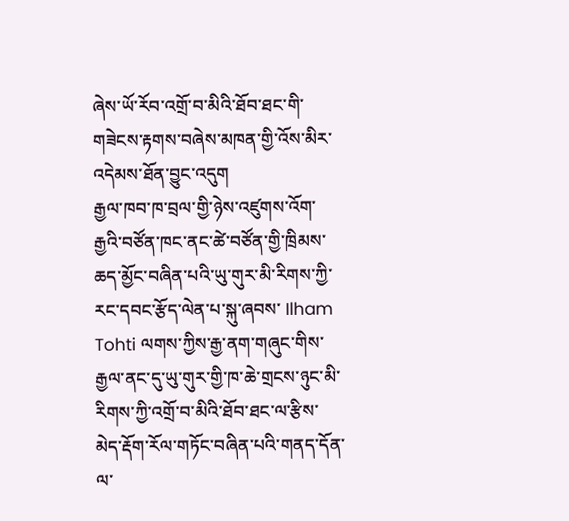ཞེས་ཡོ་རོབ་འགྲོ་བ་མིའི་ཐོབ་ཐང་གི་གཟེངས་རྟགས་བཞེས་མཁན་གྱི་འོས་མིར་འདེམས་ཐོན་བྱུང་འདུག
རྒྱལ་ཁབ་ཁ་བྲལ་གྱི་ཉེས་འཛུགས་འོག་རྒྱའི་བཙོན་ཁང་ནང་ཚེ་བཙོན་གྱི་ཁྲིམས་ཆད་མྱོང་བཞིན་པའི་ཡུ་གུར་མི་རིགས་ཀྱི་རང་དབང་རྩོད་ལེན་པ་སྐུ་ཞབས་ Ilham Tohti ལགས་ཀྱིས་རྒྱ་ནག་གཞུང་གིས་རྒྱལ་ནང་དུ་ཡུ་གུར་གྱི་ཁ་ཆེ་གྲངས་ཉུང་མི་རིགས་ཀྱི་འགྲོ་བ་མིའི་ཐོབ་ཐང་ལ་རྩིས་མེད་རྡོག་རོལ་གཏོང་བཞིན་པའི་གནད་དོན་ལ་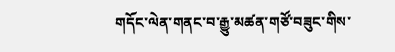གདོང་ལེན་གནང་བ་རྒྱུ་མཚན་གཙོ་བཟུང་གིས་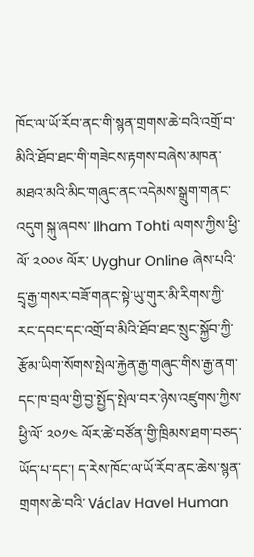ཁོང་ལ་ཡོ་རོབ་ནང་གི་སྙན་གྲགས་ཆེ་བའི་འགྲོ་བ་མིའི་ཐོབ་ཐང་གི་གཟེངས་རྟགས་བཞེས་མཁན་མཐའ་མའི་མིང་གཞུང་ནང་འདེམས་སྒྲུག་གནང་འདུག སྐུ་ཞབས་ Ilham Tohti ལགས་ཀྱིས་ཕྱི་ལོ་ ༢༠༠༦ ལོར་ Uyghur Online ཞེས་པའི་དྲྭ་རྒྱ་གསར་བཟོ་གནང་སྟེ་ཡུ་གུར་མི་རིགས་ཀྱི་རང་དབང་དང་འགྲོ་བ་མིའི་ཐོབ་ཐང་སྲུང་སྐྱོབ་ཀྱི་རྩོམ་ཡིག་སོགས་སྤེལ་རྐྱེན་རྒྱ་གཞུང་གིས་རྒྱ་ནག་དང་ཁ་བྲལ་གྱི་བྱ་སྤྱོད་སྤེལ་བར་ཉེས་འཛུགས་ཀྱིས་ཕྱི་ལོ་ ༢༠༡༤ ལོར་ཚེ་བཙོན་གྱི་ཁྲིམས་ཐག་བཅད་ཡོད་པ་དང་། ད་རེས་ཁོང་ལ་ཡོ་རོབ་ནང་ཆེས་སྙན་གྲགས་ཆེ་བའི་ Václav Havel Human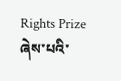Rights Prize ཞེས་པའི་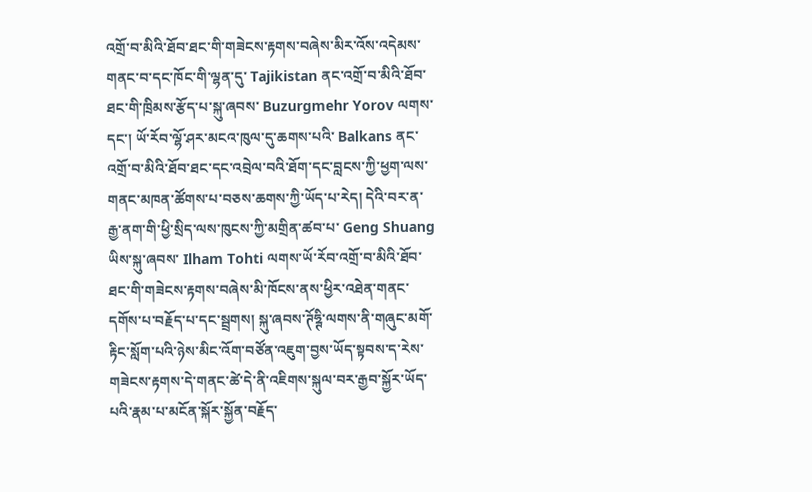འགྲོ་བ་མིའི་ཐོབ་ཐང་གི་གཟེངས་རྟགས་བཞེས་མིར་འོས་འདེམས་གནང་བ་དང་ཁོང་གི་ལྷན་དུ་ Tajikistan ནང་འགྲོ་བ་མིའི་ཐོབ་ཐང་གི་ཁྲིམས་རྩོད་པ་སྐུ་ཞབས་ Buzurgmehr Yorov ལགས་དང་། ཡོ་རོབ་ལྷོ་ཤར་མངའ་ཁུལ་དུ་ཆགས་པའི་ Balkans ནང་འགྲོ་བ་མིའི་ཐོབ་ཐང་དང་འབྲེལ་བའི་ཐོག་དང་བླངས་ཀྱི་ཕྱག་ལས་གནང་མཁན་ཚོགས་པ་བཅས་ཆགས་ཀྱི་ཡོད་པ་རེད། དེའི་བར་ན་རྒྱ་ནག་གི་ཕྱི་སྲིད་ལས་ཁུངས་ཀྱི་མགྲིན་ཚབ་པ་ Geng Shuang ཡིས་སྐུ་ཞབས་ Ilham Tohti ལགས་ཡོ་རོབ་འགྲོ་བ་མིའི་ཐོབ་ཐང་གི་གཟེངས་རྟགས་བཞེས་མི་ཁོངས་ནས་ཕྱིར་འཐེན་གནང་དགོས་པ་བརྗོད་པ་དང་སྦྲགས། སྐུ་ཞབས་ཊོཧྚི་ལགས་ནི་གཞུང་མགོ་རྟིང་སློག་པའི་ཉེས་མིང་འོག་བཙོན་འཇུག་བྱས་ཡོད་སྟབས་ད་རེས་གཟེངས་རྟགས་དེ་གནང་ཚེ་དེ་ནི་འཇིགས་སྐུལ་བར་རྒྱབ་སྐྱོར་ཡོད་པའི་རྣམ་པ་མངོན་སྐོར་སྐྱོན་བརྗོད་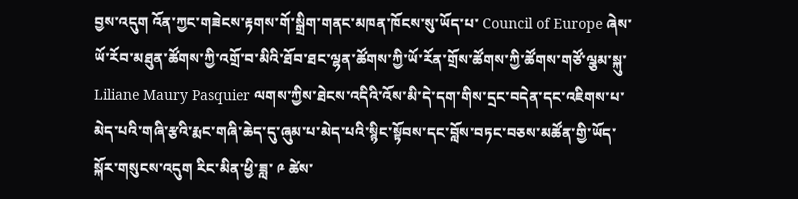བྱས་འདུག འོན་ཀྱང་གཟེངས་རྟགས་གོ་སྒྲིག་གནང་མཁན་ཁོངས་སུ་ཡོད་པ་ Council of Europe ཞེས་ཡོ་རོབ་མཐུན་ཚོགས་ཀྱི་འགྲོ་བ་མིའི་ཐོབ་ཐང་ལྷན་ཚོགས་ཀྱི་ཡོ་རོན་གྲོས་ཚོགས་ཀྱི་ཚོགས་གཙོ་ལྕམ་སྐུ་ Liliane Maury Pasquier ལགས་ཀྱིས་ཐེངས་འདིའི་འོས་མི་དེ་དག་གིས་དྲང་བདེན་དང་འཇིགས་པ་མེད་པའི་གཞི་རྩའི་རྨང་གཞི་ཆེད་དུ་ཞུམ་པ་མེད་པའི་སྙིང་སྟོབས་དང་བློས་བཏང་བཅས་མཚོན་གྱི་ཡོད་སྐོར་གསུངས་འདུག རིང་མིན་ཕྱི་ཟླ་ ༩ ཚེས་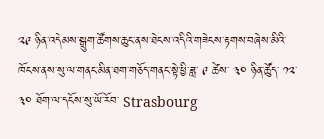༢༩ ཉིན་འདེམས་སྒྲུག་ཚོགས་ཆུང་ནས་ཐེངས་འདིའི་གཟེངས་རྟགས་བཞེས་མིའི་ཁོངས་ནས་སུ་ལ་གནང་མིན་ཐག་གཅོད་གནང་སྟེ་ཕྱི་ཟླ་ ༩ ཚེས་ ༣༠ ཉིན་ཚོུད་ ༡༢་༣༠ ཐོག་ལ་དངོས་སུ་ཡོ་རོབ་ Strasbourg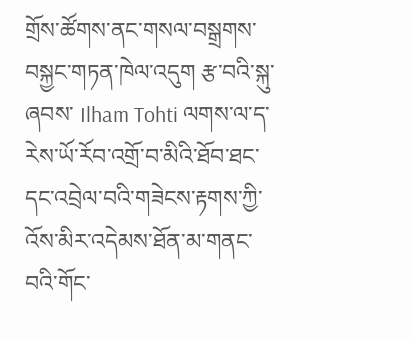གྲོས་ཚོགས་ནང་གསལ་བསྒྲགས་བསྐྱང་གཏན་ཁེལ་འདུག རྩ་བའི་སྐུ་ཞབས་ Ilham Tohti ལགས་ལ་ད་རེས་ཡོ་རོབ་འགྲོ་བ་མིའི་ཐོབ་ཐང་དང་འབྲེལ་བའི་གཟེངས་རྟགས་ཀྱི་འོས་མིར་འདེམས་ཐོན་མ་གནང་བའི་གོང་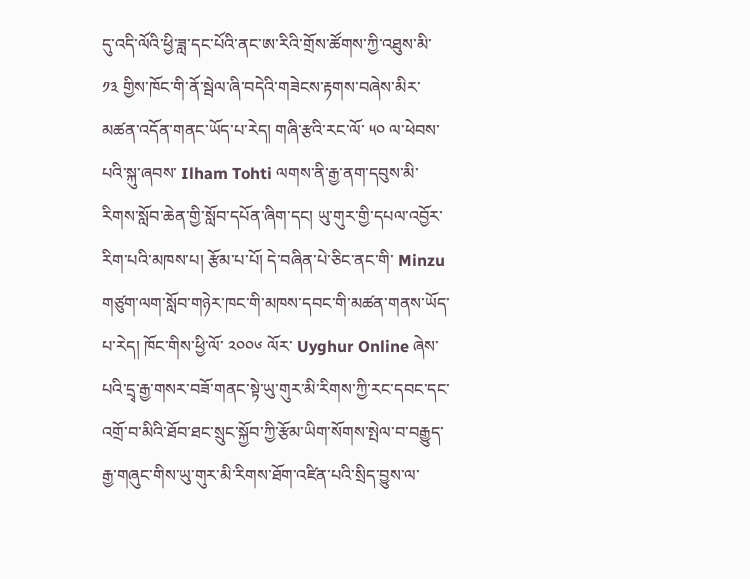དུ་འདི་ལོའི་ཕྱི་ཟླ་དང་པོའི་ནང་ཨ་རིའི་གྲོས་ཚོགས་ཀྱི་འཐུས་མི་ ༡༣ གྱིས་ཁོང་གི་ནོ་སྦེལ་ཞི་བདེའི་གཟེངས་རྟགས་བཞེས་མིར་མཚན་འདོན་གནང་ཡོད་པ་རེད། གཞི་རྩའི་རང་ལོ་ ༥༠ ལ་ཕེབས་པའི་སྐུ་ཞབས་ Ilham Tohti ལགས་ནི་རྒྱ་ནག་དབུས་མི་རིགས་སློབ་ཆེན་གྱི་སློབ་དཔོན་ཞིག་དང། ཡུ་གུར་གྱི་དཔལ་འབྱོར་རིག་པའི་མཁས་པ། རྩོམ་པ་པོ། དེ་བཞིན་པེ་ཅིང་ནང་གི་ Minzu གཙུག་ལག་སློབ་གཉེར་ཁང་གི་མཁས་དབང་གི་མཚན་གནས་ཡོད་པ་རེད། ཁོང་གིས་ཕྱི་ལོ་ ༢༠༠༦ ལོར་ Uyghur Online ཞེས་པའི་དྲྭ་རྒྱ་གསར་བཟོ་གནང་སྟེ་ཡུ་གུར་མི་རིགས་ཀྱི་རང་དབང་དང་འགྲོ་བ་མིའི་ཐོབ་ཐང་སྲུང་སྐྱོབ་ཀྱི་རྩོམ་ཡིག་སོགས་སྤེལ་བ་བརྒྱུད་རྒྱ་གཞུང་གིས་ཡུ་གུར་མི་རིགས་ཐོག་འཛིན་པའི་སྲིད་བྱུས་ལ་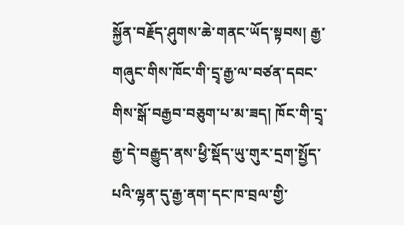སྐྱོན་བརྗོད་ཤུགས་ཆེ་གནང་ཡོད་སྟབས། རྒྱ་གཞུང་གིས་ཁོང་གི་དྲྭ་རྒྱ་ལ་བཙན་དབང་གིས་སྒོ་བརྒྱབ་བཅུག་པ་མ་ཟད། ཁོང་གི་དྲྭ་རྒྱ་དེ་བརྒྱུད་ནས་ཕྱི་སྡོད་ཡུ་གུར་དྲག་སྤྱོད་པའི་ལྷན་དུ་རྒྱ་ནག་དང་ཁ་བྲལ་གྱི་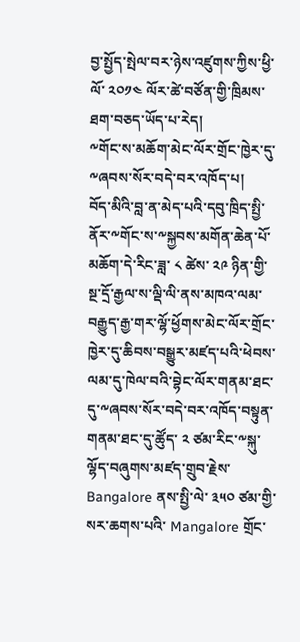བྱ་སྤྱོད་སྤེལ་བར་ཉེས་འཛུགས་ཀྱིས་ཕྱི་ལོ་ ༢༠༡༤ ལོར་ཚེ་བཙོན་གྱི་ཁྲིམས་ཐག་བཅད་ཡོད་པ་རེད།
༸གོང་ས་མཆོག་མེང་ལོར་གྲོང་ཁྱེར་དུ་༸ཞབས་སོར་བདེ་བར་འཁོད་པ།
བོད་མིའི་བླ་ན་མེད་པའི་དབུ་ཁྲིད་སྤྱི་ནོར་༸གོང་ས་༸སྐྱབས་མགོན་ཆེན་པོ་མཆོག་དེ་རིང་ཟླ་ ༨ ཚེས་ ༢༩ ཉིན་གྱི་སྔ་དྲོ་རྒྱལ་ས་ལྡི་ལི་ནས་མཁའ་ལམ་བརྒྱུད་རྒྱ་གར་ལྷོ་ཕྱོགས་མེང་ལོར་གྲོང་ཁྱེར་དུ་ཆིབས་བསྒྱུར་མཛད་པའི་ཕེབས་ལམ་དུ་ཁེལ་བའི་བྷེང་ལོར་གནམ་ཐང་དུ་༸ཞབས་སོར་བདེ་བར་འཁོད་བསྟུན་གནམ་ཐང་དུ་ཚོུད་ ༢ ཙམ་རིང་༸སྐུ་ལྷོད་བཞུགས་མཛད་གྲུབ་རྗེས་ Bangalore ནས་སྤྱི་ལེ་ ༣༥༠ ཙམ་གྱི་སར་ཆགས་པའི་ Mangalore གྲོང་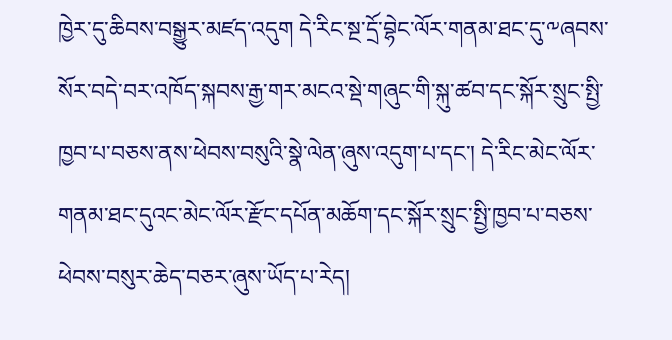ཁྱེར་དུ་ཆིབས་བསྒྱུར་མཛད་འདུག དེ་རིང་སྔ་དྲོ་བྷེང་ལོར་གནམ་ཐང་དུ་༸ཞབས་སོར་བདེ་བར་འཁོད་སྐབས་རྒྱ་གར་མངའ་སྡེ་གཞུང་གི་སྐུ་ཚབ་དང་སྐོར་སྲུང་སྤྱི་ཁྱབ་པ་བཅས་ནས་ཕེབས་བསུའི་སྣེ་ལེན་ཞུས་འདུག་པ་དང་། དེ་རིང་མེང་ལོར་གནམ་ཐང་དུའང་མེང་ལོར་རྫོང་དཔོན་མཆོག་དང་སྐོར་སྲུང་སྤྱི་ཁྱབ་པ་བཅས་ཕེབས་བསུར་ཆེད་བཅར་ཞུས་ཡོད་པ་རེད།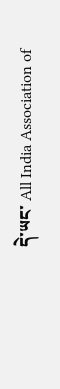དེ་ཡང་ All India Association of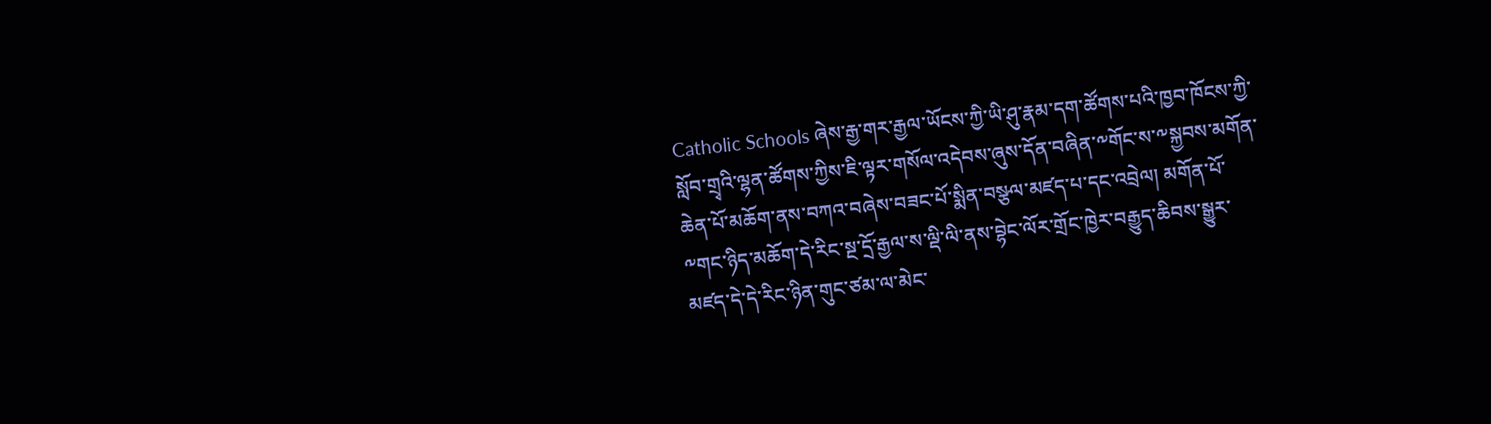Catholic Schools ཞེས་རྒྱ་གར་རྒྱལ་ཡོངས་ཀྱི་ཡི་ཤུ་རྣམ་དག་ཚོགས་པའི་ཁྱབ་ཁོངས་ཀྱི་སློབ་གྲྭའི་ལྷན་ཚོགས་ཀྱིས་ཇི་ལྟར་གསོལ་འདེབས་ཞུས་དོན་བཞིན་༸གོང་ས་༸སྐྱབས་མགོན་ཆེན་པོ་མཆོག་ནས་བཀའ་བཞེས་བཟང་པོ་སྨིན་བསྩལ་མཛད་པ་དང་འབྲེལ། མགོན་པོ་༸གང་ཉིད་མཆོག་དེ་རིང་སྔ་དྲོ་རྒྱལ་ས་ལྡི་ལི་ནས་བྷེང་ལོར་གྲོང་ཁྱེར་བརྒྱུད་ཆིབས་སྒྱུར་མཛད་དེ་དེ་རིང་ཉིན་གུང་ཙམ་ལ་མེང་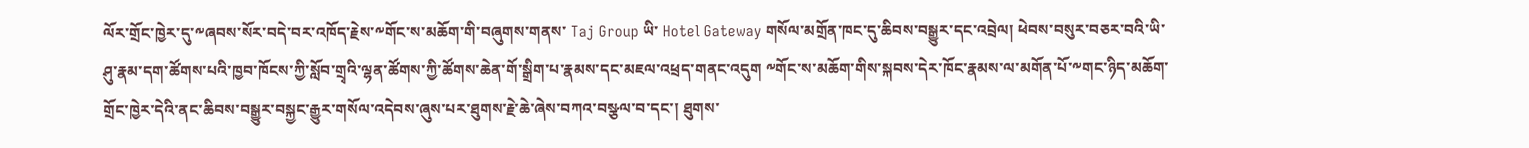ལོར་གྲོང་ཁྱེར་དུ་༸ཞབས་སོར་བདེ་བར་འཁོད་རྗེས་༸གོང་ས་མཆོག་གི་བཞུགས་གནས་ Taj Group ཡི་ Hotel Gateway གསོལ་མགྲོན་ཁང་དུ་ཆིབས་བསྒྱུར་དང་འབྲེལ། ཕེབས་བསུར་བཅར་བའི་ཡི་ཤུ་རྣམ་དག་ཚོགས་པའི་ཁྱབ་ཁོངས་ཀྱི་སློབ་གྲྭའི་ལྷན་ཚོགས་ཀྱི་ཚོགས་ཆེན་གོ་སྒྲིག་པ་རྣམས་དང་མཇལ་འཕྲད་གནང་འདུག ༸གོང་ས་མཆོག་གིས་སྐབས་དེར་ཁོང་རྣམས་ལ་མགོན་པོ་༸གང་ཉིད་མཆོག་གྲོང་ཁྱེར་དེའི་ནང་ཆིབས་བསྒྱུར་བསྐྱང་རྒྱུར་གསོལ་འདེབས་ཞུས་པར་ཐུགས་རྗེ་ཆེ་ཞེས་བཀའ་བསྩལ་བ་དང་། ཐུགས་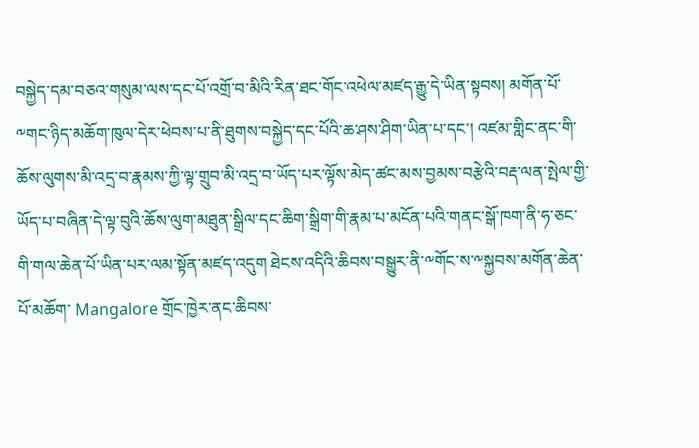བསྐྱེད་དམ་བཅའ་གསུམ་ལས་དང་པོ་འགྲོ་བ་མིའི་རིན་ཐང་གོང་འཕེལ་མཛད་རྒྱུ་དེ་ཡིན་སྟབས། མགོན་པོ་༸གང་ཉིད་མཆོག་ཁུལ་དེར་ཕེབས་པ་ནི་ཐུགས་བསྐྱེད་དང་པོའི་ཆ་ཤས་ཤིག་ཡིན་པ་དང་། འཛམ་གླིང་ནང་གི་ཆོས་ལུགས་མི་འདྲ་བ་རྣམས་ཀྱི་ལྟ་གྲུབ་མི་འདྲ་བ་ཡོད་པར་ལྟོས་མེད་ཚང་མས་བྱམས་བརྩེའི་བརྡ་ལན་སྤེལ་གྱི་ཡོད་པ་བཞིན་དེ་ལྟ་བུའི་ཆོས་ལུག་མཐུན་སྒྲིལ་དང་ཆིག་སྒྲིག་གི་རྣམ་པ་མངོན་པའི་གནང་སྒོ་ཁག་ནི་ཧ་ཅང་གི་གལ་ཆེན་པོ་ཡིན་པར་ལམ་སྟོན་མཛད་འདུག ཐེངས་འདིའི་ཆིབས་བསྒྱུར་ནི་༸གོང་ས་༸སྐྱབས་མགོན་ཆེན་པོ་མཆོག་ Mangalore གྲོང་ཁྱེར་ནང་ཆིབས་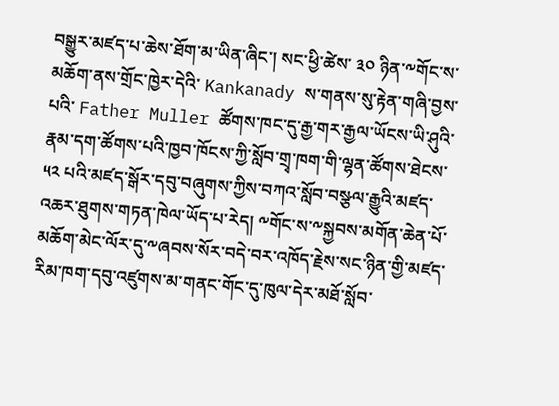བསྒྱུར་མཛད་པ་ཆེས་ཐོག་མ་ཡིན་ཞིང་། སང་ཕྱི་ཚེས་ ༣༠ ཉིན་༸གོང་ས་མཆོག་ནས་གྲོང་ཁྱེར་དེའི་ Kankanady ས་གནས་སུ་རྟེན་གཞི་བྱས་པའི་ Father Muller ཚོགས་ཁང་དུ་རྒྱ་གར་རྒྱལ་ཡོངས་ཡི་ཤུའི་རྣམ་དག་ཚོགས་པའི་ཁྱབ་ཁོངས་ཀྱི་སློབ་གྲྭ་ཁག་གི་ལྷན་ཚོགས་ཐེངས་ ༥༢ པའི་མཛད་སྒོར་དབུ་བཞུགས་ཀྱིས་བཀའ་སློབ་བསྩལ་རྒྱུའི་མཛད་འཆར་ཐུགས་གཏན་ཁེལ་ཡོད་པ་རེད། ༸གོང་ས་༸སྐྱབས་མགོན་ཆེན་པོ་མཆོག་མེང་ལོར་དུ་༸ཞབས་སོར་བདེ་བར་འཁོད་རྗེས་སང་ཉིན་གྱི་མཛད་རིམ་ཁག་དབུ་འཛུགས་མ་གནང་གོང་དུ་ཁུལ་དེར་མཐོ་སློབ་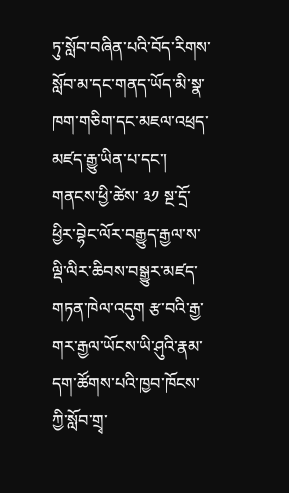ཏུ་སློབ་བཞིན་པའི་བོད་རིགས་སློབ་མ་དང་གནད་ཡོད་མི་སྣ་ཁག་གཅིག་དང་མཇལ་འཕྲད་མཛད་རྒྱུ་ཡིན་པ་དང་། གནངས་ཕྱི་ཚེས་ ༣༡ སྔ་དྲོ་ཕྱིར་བྷེང་ལོར་བརྒྱུད་རྒྱལ་ས་ལྡི་ལིར་ཆིབས་བསྒྱུར་མཛད་གཏན་ཁེལ་འདུག རྩ་བའི་རྒྱ་གར་རྒྱལ་ཡོངས་ཡི་ཤུའི་རྣམ་དག་ཚོགས་པའི་ཁྱབ་ཁོངས་ཀྱི་སློབ་གྲྭ་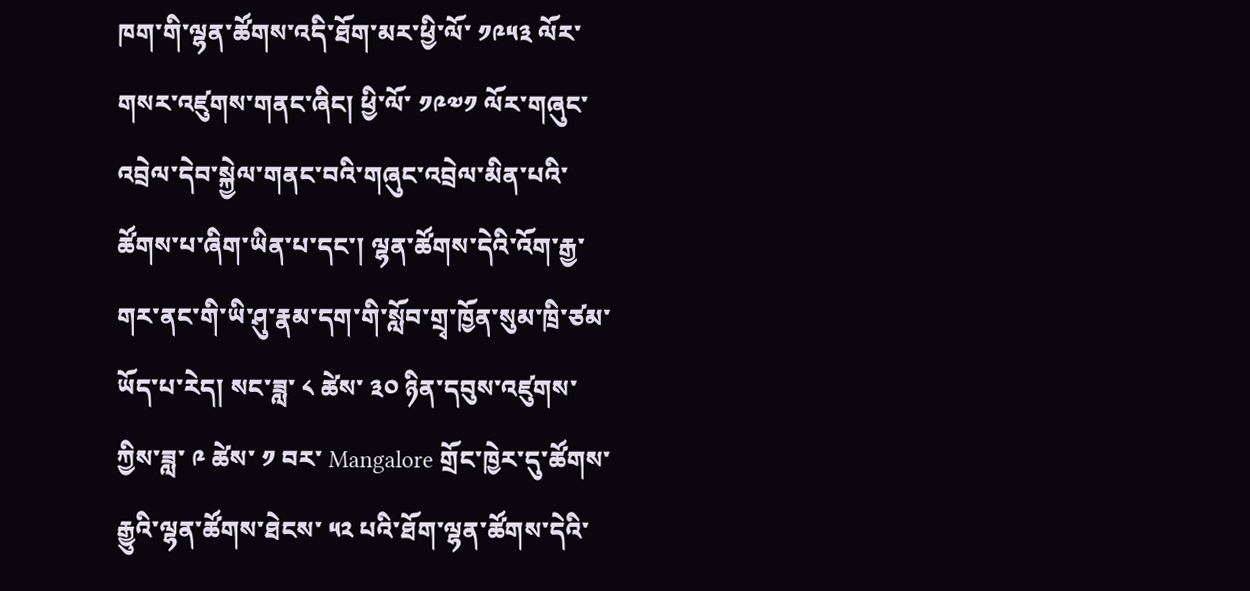ཁག་གི་ལྷན་ཚོགས་འདི་ཐོག་མར་ཕྱི་ལོ་ ༡༩༥༣ ལོར་གསར་འཛུགས་གནང་ཞིང། ཕྱི་ལོ་ ༡༩༧༡ ལོར་གཞུང་འབྲེལ་དེབ་སྐྱེལ་གནང་བའི་གཞུང་འབྲེལ་མིན་པའི་ཚོགས་པ་ཞིག་ཡིན་པ་དང་། ལྷན་ཚོགས་དེའི་འོག་རྒྱ་གར་ནང་གི་ཡི་ཤུ་རྣམ་དག་གི་སློབ་གྲྭ་ཁྱོན་སུམ་ཁྲི་ཙམ་ཡོད་པ་རེད། སང་ཟླ་ ༨ ཚེས་ ༣༠ ཉིན་དབུས་འཛུགས་ཀྱིས་ཟླ་ ༩ ཚེས་ ༡ བར་ Mangalore གྲོང་ཁྱེར་དུ་ཚོགས་རྒྱུའི་ལྷན་ཚོགས་ཐེངས་ ༥༢ པའི་ཐོག་ལྷན་ཚོགས་དེའི་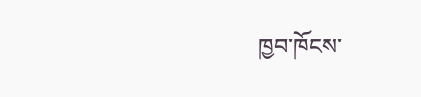ཁྱབ་ཁོངས་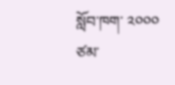སློབ་ཁག་ ༢༠༠༠ ཙམ་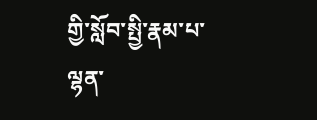གྱི་སློབ་སྤྱི་རྣམ་པ་ལྷན་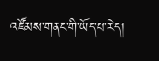འཛོམས་གནང་གི་ཡོད་པ་རེད།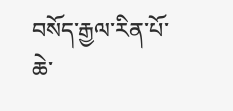བསོད་རྒྱལ་རིན་པོ་ཆེ་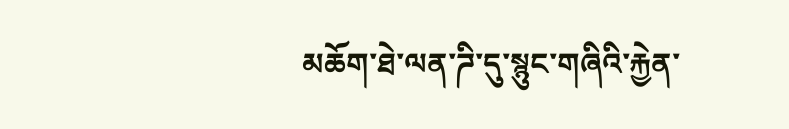མཆོག་ཐེ་ལན་ཌི་དུ་སྙུང་གཞིའི་རྐྱེན་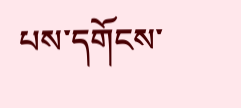པས་དགོངས་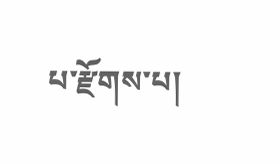པ་རྫོགས་པ།